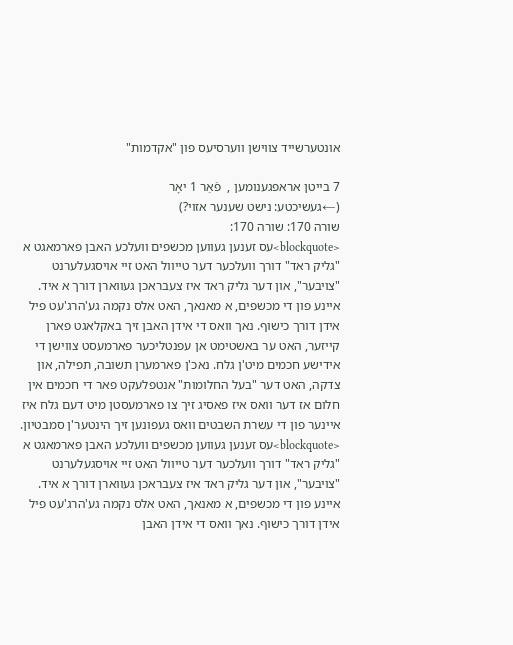אונטערשייד צווישן ווערסיעס פון "אקדמות"

7 בייטן אראפגענומען ,  פֿאַר 1 יאָר
(←געשיכטע: נישט שענער אזוי?)
שורה 170: שורה 170:
<blockquote>עס זענען געווען מכשפים וועלכע האבן פארמאגט א "גליק ראד" דורך וועלכער דער טייוול האט זיי אויסגעלערנט "צויבער", און דער גליק ראד איז צעבראכן געווארן דורך א איד. איינע פון די מכשפים, א מאנאך, האט אלס נקמה גע'הרג'עט פיל אידן דורך כישוף. נאך וואס די אידן האבן זיך באקלאגט פארן קייזער, האט ער באשטימט אן עפנטליכער פארמעסט צווישן די אידישע חכמים מיט'ן גלח. נאכ'ן פארמערן תשובה, תפילה, און צדקה, האט דער "בעל החלומות" אנטפלעקט פאר די חכמים אין חלום אז דער וואס איז פאסיג זיך צו פארמעסטן מיט דעם גלח איז איינער פון די עשרת השבטים וואס געפונען זיך הינטער'ן סמבטיון.
<blockquote>עס זענען געווען מכשפים וועלכע האבן פארמאגט א "גליק ראד" דורך וועלכער דער טייוול האט זיי אויסגעלערנט "צויבער", און דער גליק ראד איז צעבראכן געווארן דורך א איד. איינע פון די מכשפים, א מאנאך, האט אלס נקמה גע'הרג'עט פיל אידן דורך כישוף. נאך וואס די אידן האבן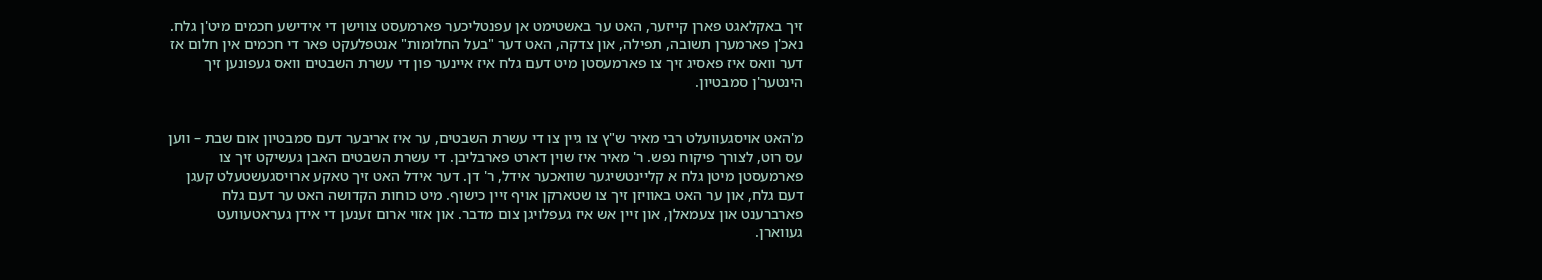זיך באקלאגט פארן קייזער, האט ער באשטימט אן עפנטליכער פארמעסט צווישן די אידישע חכמים מיט'ן גלח. נאכ'ן פארמערן תשובה, תפילה, און צדקה, האט דער "בעל החלומות" אנטפלעקט פאר די חכמים אין חלום אז דער וואס איז פאסיג זיך צו פארמעסטן מיט דעם גלח איז איינער פון די עשרת השבטים וואס געפונען זיך הינטער'ן סמבטיון.


מ'האט אויסגעוועלט רבי מאיר ש"ץ צו גיין צו די עשרת השבטים, ער איז אריבער דעם סמבטיון אום שבת – ווען עס רוט, לצורך פיקוח נפש. ר' מאיר איז שוין דארט פארבליבן. די עשרת השבטים האבן געשיקט זיך צו פארמעסטן מיטן גלח א קליינטשיגער שוואכער אידל, ר' דן. דער אידל האט זיך טאקע ארויסגעשטעלט קעגן דעם גלח, און ער האט באוויזן זיך צו שטארקן אויף זיין כישוף. מיט כוחות הקדושה האט ער דעם גלח פארברענט און צעמאלן, און זיין אש איז געפלויגן צום מדבר. און אזוי ארום זענען די אידן געראטעוועט געווארן.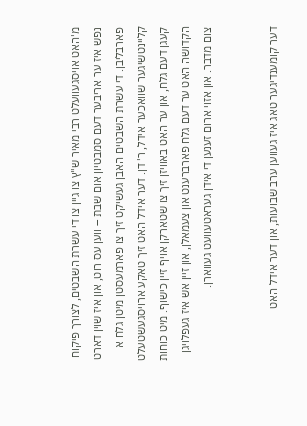מ'האט אויסגעוועלט רבי מאיר ש"ץ צו גיין צו די עשרת השבטים, לצורך פיקוח נפש איז ער אריבער דעם סמבטיון אום שבת – ווען עס רוט, און איז שוין דארט פארבליבן. די עשרת השבטים האבן געשיקט זיך צו פארמעסטן מיטן גלח א קליינטשיגער שוואכער אידל, ר' דן. דער אידל האט זיך טאקע ארויסגעשטעלט קעגן דעם גלח, און ער האט באוויזן זיך צו שטארקן אויף זיין כישוף. מיט כוחות הקדושה האט ער דעם גלח פארברענט און צעמאלן, און זיין אש איז געפלויגן צום מדבר. און אזוי ארום זענען די אידן געראטעוועט געווארן.


דער קומענדיגער טאג איז געווען ערב שבועות, און דער אידל האט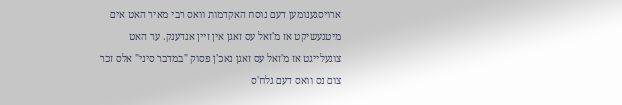ארויסגענומען דעם נוסח האקדמות וואס רבי מאיר האט אים מיטגעשיקט אז מ'זאל עס זאגן אין זיין אנדענק. ער האט צוגעלייגט אז מ'זאל עס זאגן נאכ'ן פסוק "במדבר סיני" אלס זכר צום נס וואס דעם גלח'ס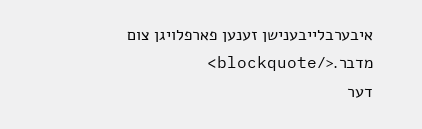איבערבלייבענישן זענען פארפלויגן צום מדבר.</blockquote>
דער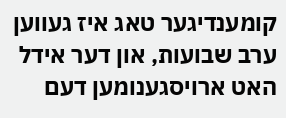קומענדיגער טאג איז געווען ערב שבועות, און דער אידל האט ארויסגענומען דעם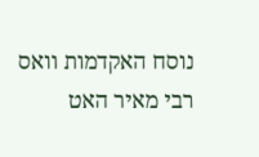נוסח האקדמות וואס רבי מאיר האט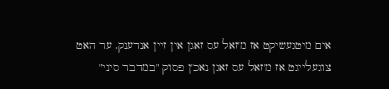אים מיטגעשיקט אז מ'זאל עס זאגן אין זיין אנדענק. ער האט צוגעלייגט אז מ'זאל עס זאגן נאכ'ן פסוק "במדבר סיני"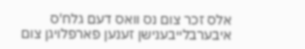אלס זכר צום נס וואס דעם גלח'ס איבערבלייבענישן זענען פארפלויגן צום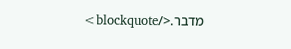מדבר.</blockquote>